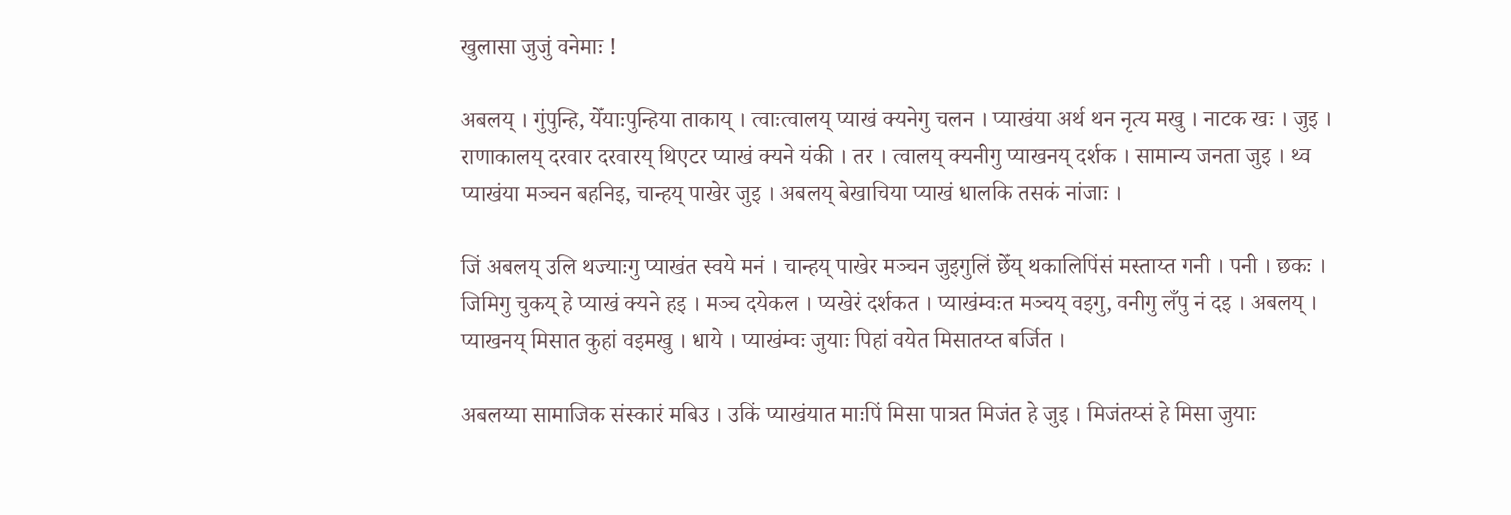खुलासा जुजुं वनेमाः !

अबलय् । गुंपुन्हि, येँयाःपुन्हिया ताकाय् । त्वाःत्वालय् प्याखं क्यनेगु चलन । प्याखंया अर्थ थन नृत्य मखु । नाटक खः । जुइ । राणाकालय् दरवार दरवारय् थिएटर प्याखं क्यने यंकी । तर । त्वालय् क्यनीगु प्याखनय् दर्शक । सामान्य जनता जुइ । थ्व प्याखंया मञ्चन बहनिइ, चान्हय् पाखेर जुइ । अबलय् बेखाचिया प्याखं धालकि तसकं नांजाः ।

जिं अबलय् उलि थज्याःगु प्याखंत स्वये मनं । चान्हय् पाखेर मञ्चन जुइगुलिं छेँय् थकालिपिंसं मस्ताय्त गनी । पनी । छकः । जिमिगु चुकय् हे प्याखं क्यने हइ । मञ्च दयेकल । प्यखेरं दर्शकत । प्याखंम्वःत मञ्चय् वइगु, वनीगु लँपु नं दइ । अबलय् । प्याखनय् मिसात कुहां वइमखु । धाये । प्याखंम्वः जुयाः पिहां वयेत मिसातय्त बर्जित ।

अबलय्या सामाजिक संस्कारं मबिउ । उकिं प्याखंयात माःपिं मिसा पात्रत मिजंत हे जुइ । मिजंतय्सं हे मिसा जुयाः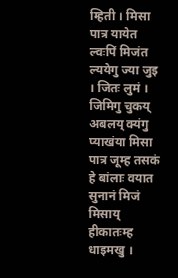म्हिती । मिसा पात्र यायेत ल्वःपिं मिजंत ल्ययेगु ज्या जुइ । जितः लुमं । जिमिगु चुकय् अबलय् क्यंगु प्याखंया मिसा पात्र जूम्ह तसकं हे बांलाः वयात सुनानं मिजं मिसाय् हीकातःम्ह धाइमखु ।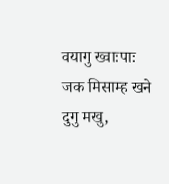वयागु ख्वाःपाः जक मिसाम्ह खने दुगु मखु,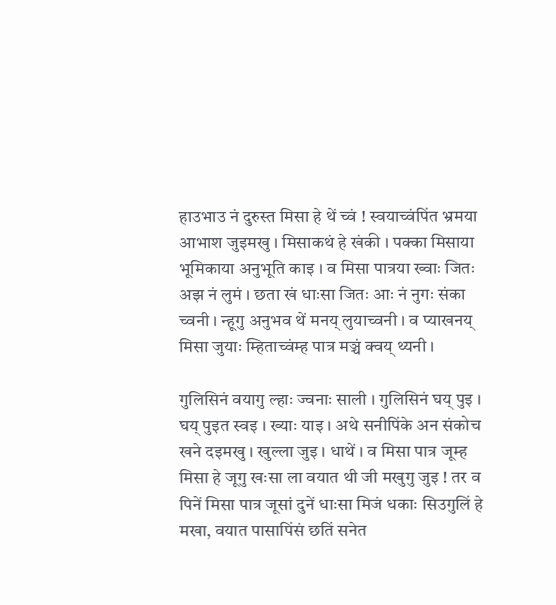हाउभाउ नं दुरुस्त मिसा हे थें च्वं ! स्वयाच्वंपिंत भ्रमया आभाश जुइमखु । मिसाकथं हे खंकी । पक्का मिसाया भूमिकाया अनुभूति काइ । व मिसा पात्रया ख्वाः जितः अझ नं लुमं । छता खं धाःसा जितः आः नं नुगः संका च्वनी । न्हूगु अनुभव थें मनय् लुयाच्वनी । व प्याखनय् मिसा जुयाः म्हिताच्वंम्ह पात्र मञ्चं क्वय् थ्यनी ।

गुलिसिनं वयागु ल्हाः ज्वनाः साली । गुलिसिनं घय् पुइ । घय् पुइत स्वइ । ख्याः याइ । अथे सनीपिंके अन संकोच खने दइमखु । खुल्ला जुइ । धाथें । व मिसा पात्र जूम्ह मिसा हे जूगु खःसा ला वयात थी जी मखुगु जुइ ! तर व पिनें मिसा पात्र जूसां दुनें धाःसा मिजं धकाः सिउगुलिं हे मखा, वयात पासापिंसं छतिं सनेत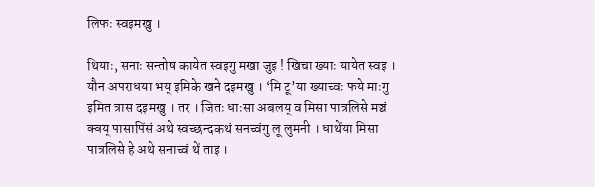लिफः स्वइमखु ।

थियाः, सनाः सन्तोष कायेत स्वइगु मखा जुइ ! खिचा ख्याः यायेत स्वइ । यौन अपराधया भय् इमिके खने दइमखु । ‘मि टू’या ख्याच्वः फये माःगु इमित त्रास दइमखु । तर । जितः धाःसा अबलय् व मिसा पात्रलिसे मञ्चं क्वय् पासापिंसं अथे स्वच्छन्दकथं सनच्वंगु लू लुमनी । धाथेंया मिसा पात्रलिसे हे अथे सनाच्वं थें ताइ ।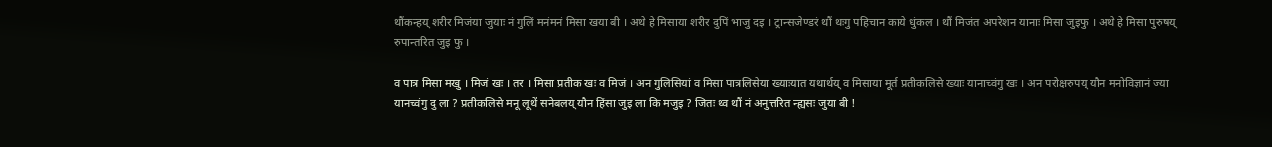थौंकन्हय् शरीर मिजंया जुयाः नं गुलिं मनंमनं मिसा खया बी । अथे हे मिसाया शरीर दुपिं भाजु दइ । ट्रान्सजेण्डरं थौं थःगु पहिचान काये धुंकल । थौं मिजंत अपरेशन यानाः मिसा जुइफु । अथे हे मिसा पुरुषय् रुपान्तरित जुइ फु ।

व पात्र मिसा मखु । मिजं खः । तर । मिसा प्रतीक खः व मिजं । अन गुलिसियां व मिसा पात्रलिसेया ख्याःयात यथार्थय् व मिसाया मूर्त प्रतीकलिसे ख्याः यानाच्वंगु खः । अन परोक्षरुपय् यौन मनोविज्ञानं ज्या यानच्वंगु दु ला ? प्रतीकलिसे मनू लूथें सनेबलय् यौन हिंसा जुइ ला कि मजुइ ? जितः थ्व थौं नं अनुत्तरित न्ह्यसः जुया बी !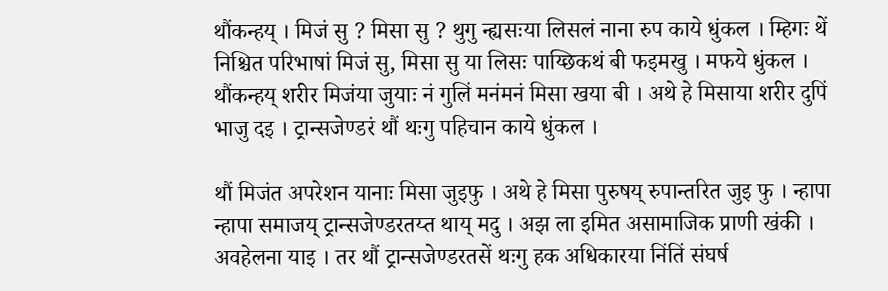थौंकन्हय् । मिजं सु ? मिसा सु ? थुगु न्ह्यसःया लिसलं नाना रुप काये धुंकल । म्हिगः थें निश्चित परिभाषां मिजं सु, मिसा सु या लिसः पाय्छिकथं बी फइमखु । मफये धुंकल । थौंकन्हय् शरीर मिजंया जुयाः नं गुलिं मनंमनं मिसा खया बी । अथे हे मिसाया शरीर दुपिं भाजु दइ । ट्रान्सजेण्डरं थौं थःगु पहिचान काये धुंकल ।

थौं मिजंत अपरेशन यानाः मिसा जुइफु । अथे हे मिसा पुरुषय् रुपान्तरित जुइ फु । न्हापा न्हापा समाजय् ट्रान्सजेण्डरतय्त थाय् मदु । अझ ला इमित असामाजिक प्राणी खंकी । अवहेलना याइ । तर थौं ट्रान्सजेण्डरतसें थःगु हक अधिकारया निंतिं संघर्ष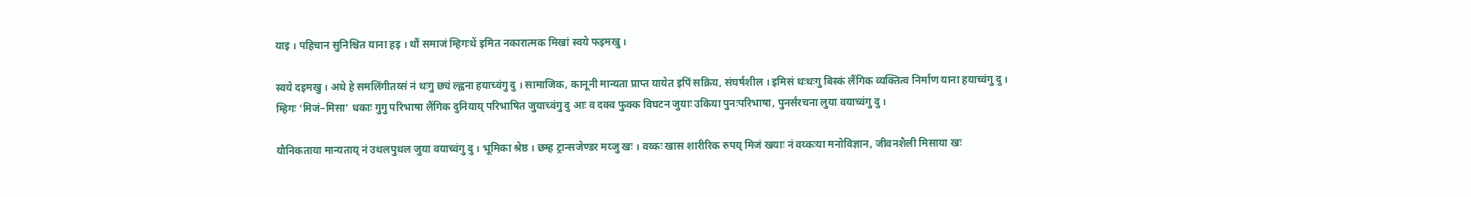याइ । पहिचान सुनिश्चित याना हइ । थौं समाजं म्हिगःथें इमित नकारात्मक मिखां स्वये फइमखु ।

स्वये दइमखु । अथे हे समलिंगीतय्सं नं थःगु छ्यं ल्ह्वना हयाच्वंगु दु । सामाजिक, कानूनी मान्यता प्राप्त यायेत इपिं सक्रिय, संघर्षशील । इमिसं थःथःगु बिस्कं लैंगिक व्यक्तित्व निर्माण याना हयाच्वंगु दु । म्हिगः ‘मिजं–मिसा’ धकाः गुगु परिभाषा लैंगिक दुनियाय् परिभाषित जुयाच्वंगु दु आः व दक्व फुक्क विघटन जुयाः उकिया पुनःपरिभाषा, पुनर्संरचना लुया वयाच्वंगु दु ।

यौनिकताया मान्यताय् नं उथलपुथल जुया वयाच्वंगु दु । भूमिका श्रेष्ठ । छम्ह ट्रान्सजेण्डर मय्जु खः । वय्कः खास शारीरिक रुपय् मिजं खयाः नं वय्कःया मनोविज्ञान, जीवनशैली मिसाया खः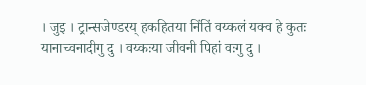। जुइ । ट्रान्सजेण्डरय् हकहितया निंतिं वय्कलं यक्व हे कुतः यानाच्वनादीगु दु । वय्कःया जीवनी पिहां वःगु दु ।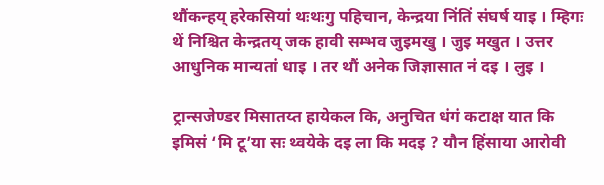थौंकन्हय् हरेकसियां थःथःगु पहिचान, केन्द्रया निंतिं संघर्ष याइ । म्हिगः थें निश्चित केन्द्रतय् जक हावी सम्भव जुइमखु । जुइ मखुत । उत्तर आधुनिक मान्यतां धाइ । तर थौं अनेक जिज्ञासात नं दइ । लुइ ।

ट्रान्सजेण्डर मिसातय्त हायेकल कि, अनुचित धंगं कटाक्ष यात कि इमिसं ‘मि टू’या सः थ्वयेके दइ ला कि मदइ ? यौन हिंसाया आरोवी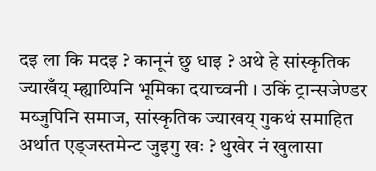दइ ला कि मदइ ? कानूनं छु धाइ ? अथे हे सांस्कृतिक ज्याखँय् म्ह्याय्पिनि भूमिका दयाच्वनी । उकिं ट्रान्सजेण्डर मय्जुपिनि समाज, सांस्कृतिक ज्याखय् गुकथं समाहित अर्थात एड्जस्तमेन्ट जुइगु खः ? थुखेर नं खुलासा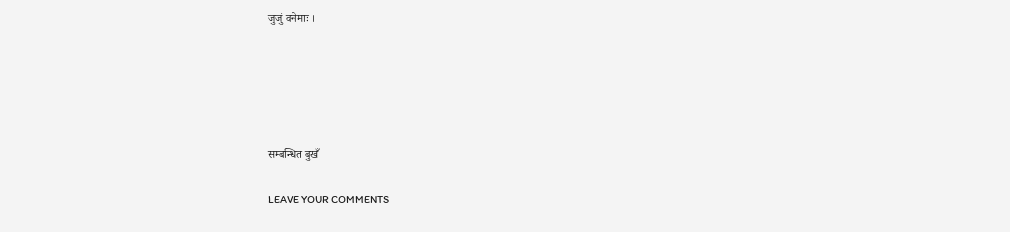जुजुं वनेमाः ।





सम्बन्धित बुखँ

LEAVE YOUR COMMENTS